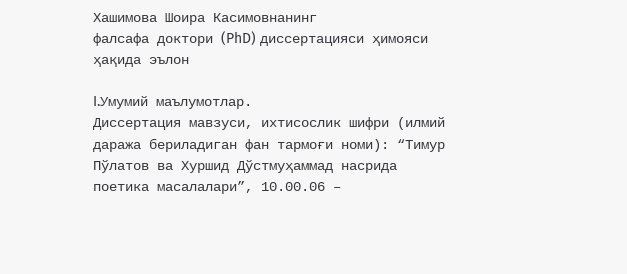Хашимова Шоира Касимовнанинг
фалсафа доктори (PhD) диссертацияси ҳимояси ҳақида эълон

I.Умумий маълумотлар.
Диссертация мавзуси, ихтисослик шифри (илмий даража бериладиган фан тармоғи номи): “Тимур Пўлатов ва Хуршид Дўстмуҳаммад насрида поетика масалалари”, 10.00.06 –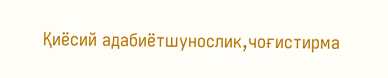Қиёсий адабиётшунослик,чоғистирма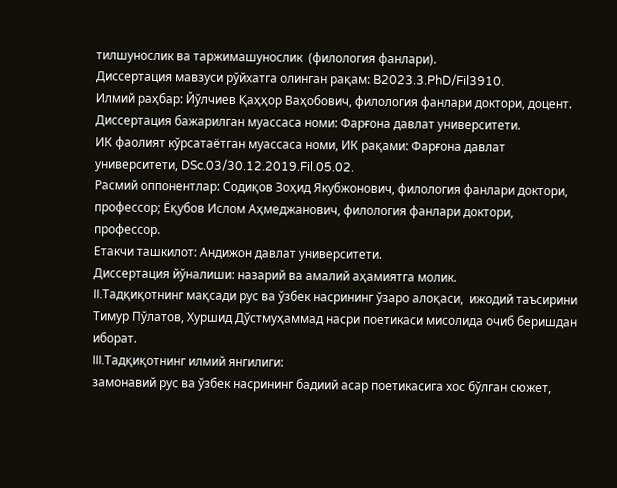тилшунослик ва таржимашунослик  (филология фанлари).
Диссертация мавзуси рўйхатга олинган рақам: B2023.3.PhD/Fil3910.
Илмий раҳбар: Йўлчиев Қаҳҳор Ваҳобович, филология фанлари доктори, доцент.
Диссертация бажарилган муассаса номи: Фарғона давлат университети.
ИК фаолият кўрсатаётган муассаса номи, ИК рақами: Фарғона давлат университети, DSc.03/30.12.2019.Fil.05.02.
Расмий оппонентлар: Содиқов Зоҳид Якубжонович, филология фанлари доктори, профессор; Ёқубов Ислом Аҳмеджанович, филология фанлари доктори, профессор.
Етакчи ташкилот: Андижон давлат университети.
Диссертация йўналиши: назарий ва амалий аҳамиятга молик.
II.Тадқиқотнинг мақсади рус ва ўзбек насрининг ўзаро алоқаси,  ижодий таъсирини Тимур Пўлатов, Хуршид Дўстмуҳаммад насри поетикаси мисолида очиб беришдан иборат.
III.Тадқиқотнинг илмий янгилиги:
замонавий рус ва ўзбек насрининг бадиий асар поетикасига хос бўлган сюжет,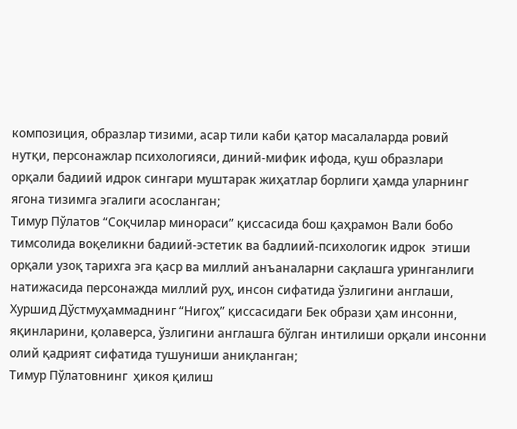композиция, образлар тизими, асар тили каби қатор масалаларда ровий нутқи, персонажлар психологияси, диний-мифик ифода, қуш образлари орқали бадиий идрок сингари муштарак жиҳатлар борлиги ҳамда уларнинг ягона тизимга эгалиги асосланган;
Тимур Пўлатов “Соқчилар минораси” қиссасида бош қаҳрамон Вали бобо тимсолида воқеликни бадиий-эстетик ва бадлиий-психологик идрок  этиши орқали узоқ тарихга эга қаср ва миллий анъаналарни сақлашга уринганлиги натижасида персонажда миллий руҳ, инсон сифатида ўзлигини англаши, Хуршид Дўстмуҳаммаднинг “Нигоҳ” қиссасидаги Бек образи ҳам инсонни, яқинларини, қолаверса, ўзлигини англашга бўлган интилиши орқали инсонни олий қадрият сифатида тушуниши аниқланган;
Тимур Пўлатовнинг  ҳикоя қилиш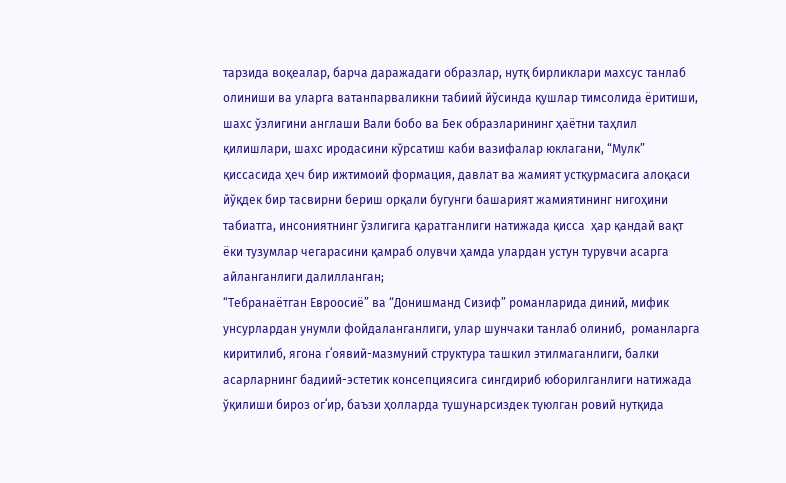тарзида воқеалар, барча даражадаги образлар, нутқ бирликлари махсус танлаб олиниши ва уларга ватанпарваликни табиий йўсинда қушлар тимсолида ёритиши, шахс ўзлигини англаши Вали бобо ва Бек образларининг ҳаётни таҳлил қилишлари, шахс иродасини кўрсатиш каби вазифалар юклагани, “Мулк” қиссасида ҳеч бир ижтимоий формация, давлат ва жамият устқурмасига алоқаси йўқдек бир тасвирни бериш орқали бугунги башарият жамиятининг нигоҳини табиатга, инсониятнинг ўзлигига қаратганлиги натижада қисса  ҳар қандай вақт ёки тузумлар чегарасини қамраб олувчи ҳамда улардан устун турувчи асарга айланганлиги далилланган;
“Тебранаётган Евроосиё” ва “Донишманд Сизиф” романларида диний, мифик унсурлардан унумли фойдаланганлиги, улар шунчаки танлаб олиниб,  романларга киритилиб, ягона гʻоявий-мазмуний структура ташкил этилмаганлиги, балки асарларнинг бадиий-эстетик консепциясига сингдириб юборилганлиги натижада ўқилиши бироз огʻир, баъзи ҳолларда тушунарсиздек туюлган ровий нутқида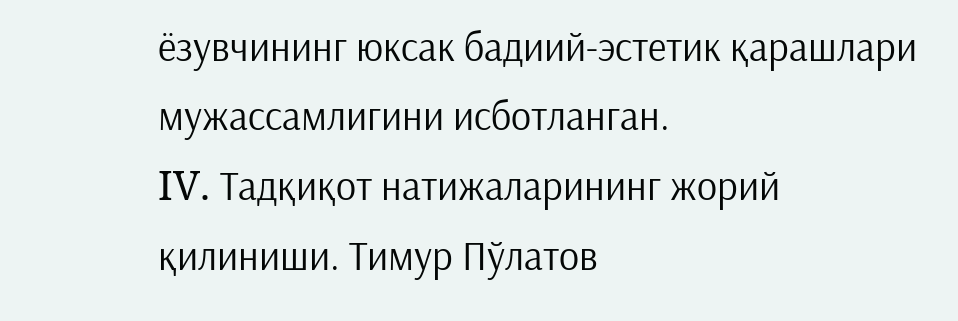ёзувчининг юксак бадиий-эстетик қарашлари мужассамлигини исботланган.
IV. Тадқиқот натижаларининг жорий қилиниши. Тимур Пўлатов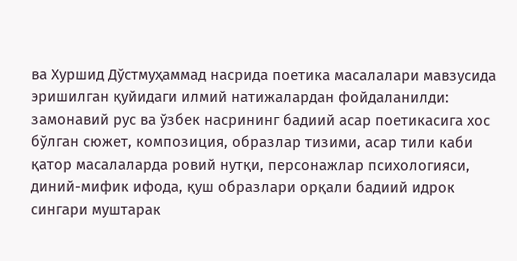ва Хуршид Дўстмуҳаммад насрида поетика масалалари мавзусида эришилган қуйидаги илмий натижалардан фойдаланилди:
замонавий рус ва ўзбек насрининг бадиий асар поетикасига хос бўлган сюжет, композиция, образлар тизими, асар тили каби қатор масалаларда ровий нутқи, персонажлар психологияси, диний-мифик ифода, қуш образлари орқали бадиий идрок сингари муштарак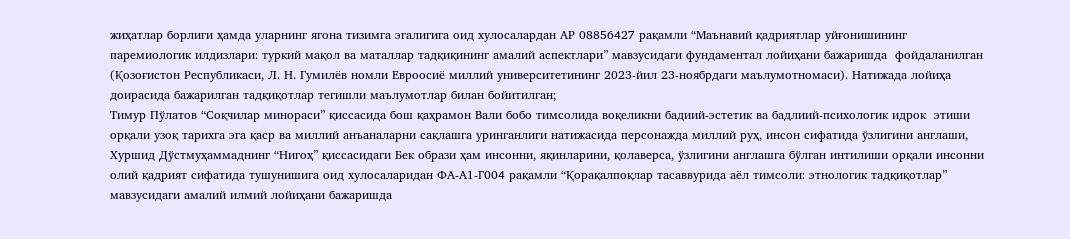жиҳатлар борлиги ҳамда уларнинг ягона тизимга эгалигига оид хулосалардан АР 08856427 рақамли “Маънавий қадриятлар уйғонишининг паремиологик илдизлари: туркий мақол ва маталлар тадқиқининг амалий аспектлари” мавзусидаги фундаментал лойиҳани бажаришда  фойдаланилган (Қозоғистон Республикаси, Л. Н. Гумилёв номли Евроосиё миллий университетининг 2023-йил 23-ноябрдаги маълумотномаси). Натижада лойиҳа доирасида бажарилган тадқиқотлар тегишли маълумотлар билан бойитилган;
Тимур Пўлатов “Соқчилар минораси” қиссасида бош қаҳрамон Вали бобо тимсолида воқеликни бадиий-эстетик ва бадлиий-психологик идрок  этиши орқали узоқ тарихга эга қаср ва миллий анъаналарни сақлашга уринганлиги натижасида персонажда миллий руҳ, инсон сифатида ўзлигини англаши, Хуршид Дўстмуҳаммаднинг “Нигоҳ” қиссасидаги Бек образи ҳам инсонни, яқинларини, қолаверса, ўзлигини англашга бўлган интилиши орқали инсонни олий қадрият сифатида тушунишига оид хулосаларидан ФА-А1-Г004 рақамли “Қорақалпоқлар тасаввурида аёл тимсоли: этнологик тадқиқотлар” мавзусидаги амалий илмий лойиҳани бажаришда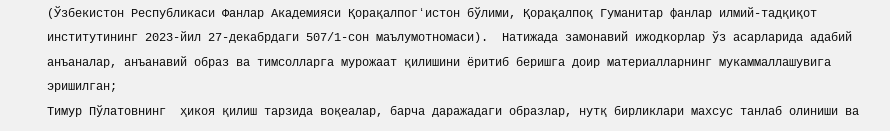(Ўзбекистон Республикаси Фанлар Академияси Қорақалпогʻистон бўлими, Қорақалпоқ Гуманитар фанлар илмий-тадқиқот институтининг 2023-йил 27-декабрдаги 507/1-сон маълумотномаси).  Натижада замонавий ижодкорлар ўз асарларида адабий анъаналар, анъанавий образ ва тимсолларга мурожаат қилишини ёритиб беришга доир материалларнинг мукаммаллашувига эришилган;
Тимур Пўлатовнинг  ҳикоя қилиш тарзида воқеалар, барча даражадаги образлар, нутқ бирликлари махсус танлаб олиниши ва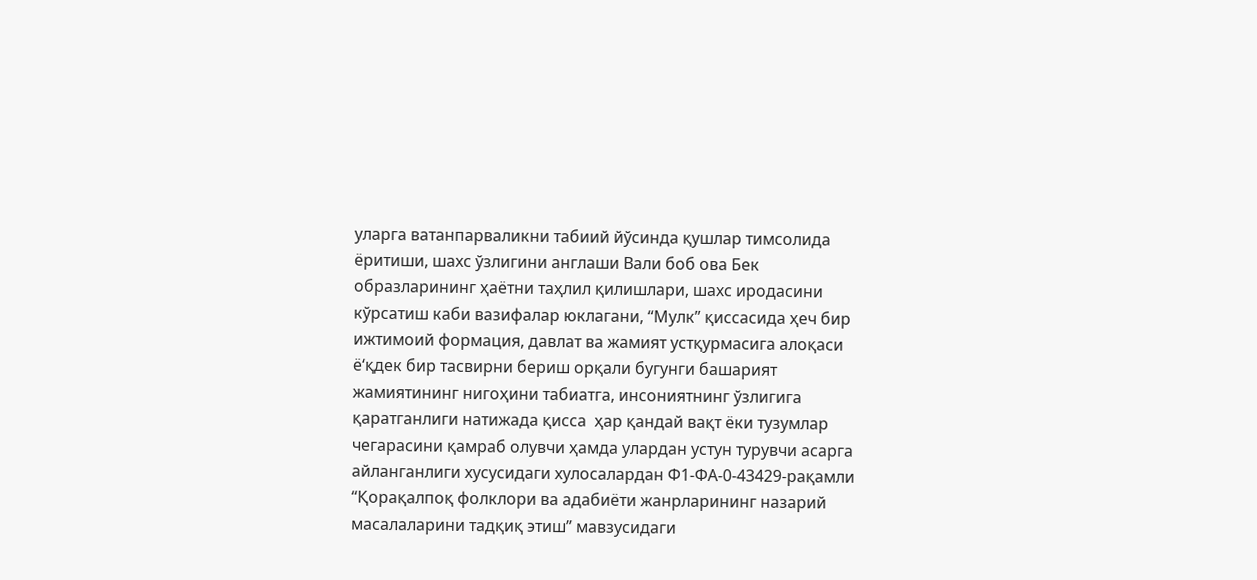уларга ватанпарваликни табиий йўсинда қушлар тимсолида ёритиши, шахс ўзлигини англаши Вали боб ова Бек образларининг ҳаётни таҳлил қилишлари, шахс иродасини кўрсатиш каби вазифалар юклагани, “Мулк” қиссасида ҳеч бир ижтимоий формация, давлат ва жамият устқурмасига алоқаси ёʻқдек бир тасвирни бериш орқали бугунги башарият жамиятининг нигоҳини табиатга, инсониятнинг ўзлигига қаратганлиги натижада қисса  ҳар қандай вақт ёки тузумлар чегарасини қамраб олувчи ҳамда улардан устун турувчи асарга айланганлиги хусусидаги хулосалардан Ф1-ФА-0-43429-рақамли “Қорақалпоқ фолклори ва адабиёти жанрларининг назарий масалаларини тадқиқ этиш” мавзусидаги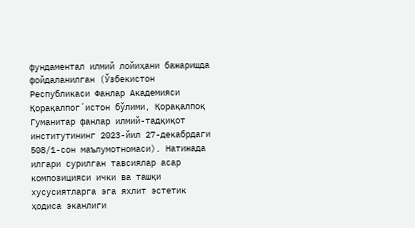фундаментал илмий лойиҳани бажаришда фойдаланилган (Ўзбекистон Республикаси Фанлар Академияси Қорақалпогʻистон бўлими, Қорақалпоқ Гуманитар фанлар илмий-тадқиқот институтининг 2023-йил 27-декабрдаги 508/1-сон маълумотномаси). Натижада илгари сурилган тавсиялар асар композицияси ички ва ташқи хусусиятларга эга яхлит эстетик ҳодиса эканлиги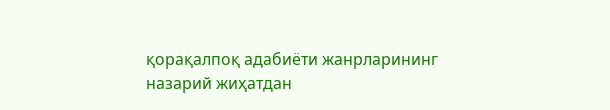қорақалпоқ адабиёти жанрларининг назарий жиҳатдан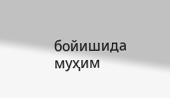бойишида муҳим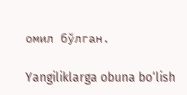омил бўлган.

Yangiliklarga obuna bo‘lish